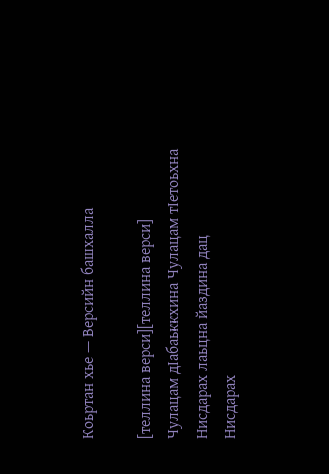Коьртан хье — Версийн башхалла

[теллина верси][теллина верси]
Чулацам дӀабаьккхина Чулацам тӀетоьхна
Нисдарах лаьцна йаздина дац
Нисдарах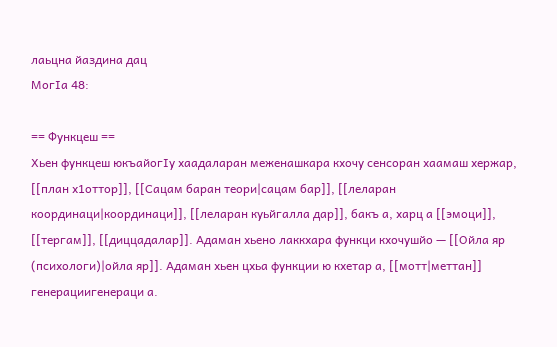лаьцна йаздина дац
МогӀа 48:

== Функцеш ==
Хьен функцеш юкъайогӀу хаадаларан меженашкара кхочу сенсоран хаамаш хержар, [[план х1оттор]], [[Сацам баран теори|сацам бар]], [[леларан координаци|координаци]], [[леларан куьйгалла дар]], бакъ а, харц а [[эмоци]], [[тергам]], [[диццадалар]]. Адаман хьено лаккхара функци кхочушйо — [[Ойла яр (психологи)|ойла яр]]. Адаман хьен цхьа функции ю кхетар а, [[мотт|меттан]] генерациигенераци а.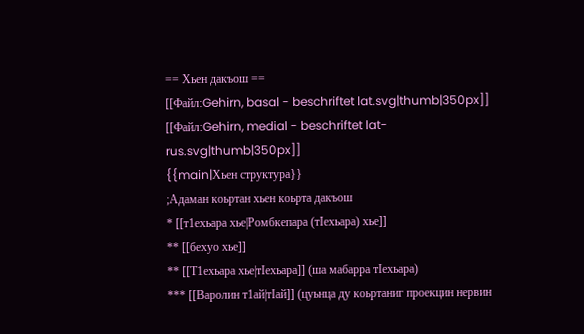== Хьен дакъош ==
[[Файл:Gehirn, basal - beschriftet lat.svg|thumb|350px]]
[[Файл:Gehirn, medial - beschriftet lat-rus.svg|thumb|350px]]
{{main|Хьен структура}}
;Адаман коьртан хьен коьрта дакъош
* [[т1ехьара хье|Ромбкепара (тӀехьара) хье]]
** [[бехуо хье]]
** [[Т1ехьара хье|тӀехьара]] (ша мабарра тӀехьара)
*** [[Варолин т1ай|тӀай]] (цуьнца ду коьртаниг проекцин нервин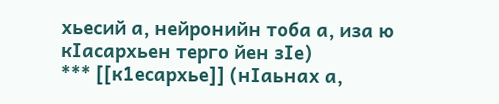хьесий а, нейронийн тоба а, иза ю кӀасархьен терго йен зӀе)
*** [[к1есархье]] (нӀаьнах а,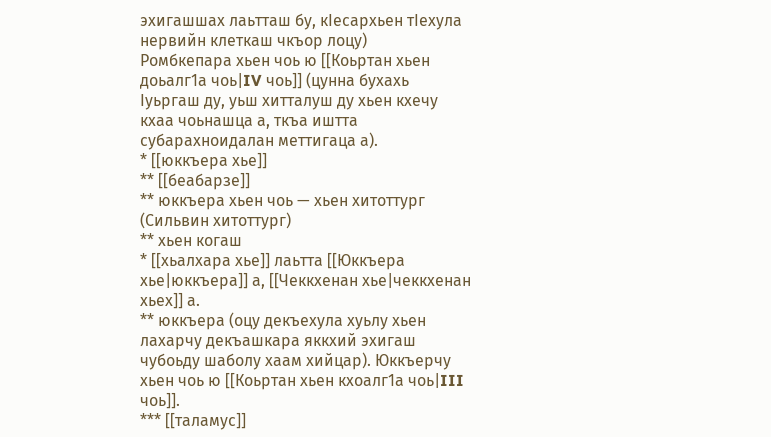эхигашшах лаьтташ бу, кӀесархьен тӀехула нервийн клеткаш чкъор лоцу)
Ромбкепара хьен чоь ю [[Коьртан хьен доьалг1а чоь|IV чоь]] (цунна бухахь Ӏуьргаш ду, уьш хитталуш ду хьен кхечу кхаа чоьнашца а, ткъа иштта субарахноидалан меттигаца а).
* [[юккъера хье]]
** [[беабарзе]]
** юккъера хьен чоь — хьен хитоттург (Сильвин хитоттург)
** хьен когаш
* [[хьалхара хье]] лаьтта [[Юккъера хье|юккъера]] а, [[Чеккхенан хье|чеккхенан хьех]] а.
** юккъера (оцу декъехула хуьлу хьен лахарчу декъашкара яккхий эхигаш чубоьду шаболу хаам хийцар). Юккъерчу хьен чоь ю [[Коьртан хьен кхоалг1а чоь|III чоь]].
*** [[таламус]]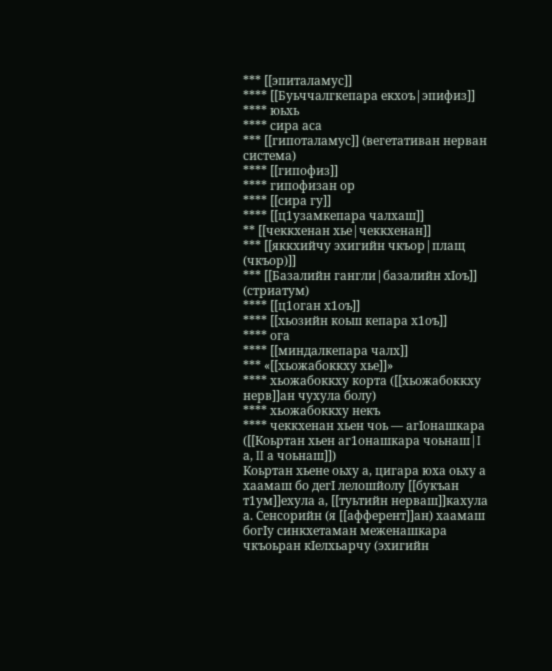*** [[эпиталамус]]
**** [[Буьччалгкепара екхоъ|эпифиз]]
**** юьхь
**** сира аса
*** [[гипоталамус]] (вегетативан нерван система)
**** [[гипофиз]]
**** гипофизан ор
**** [[сира гу]]
**** [[ц1узамкепара чалхаш]]
** [[чеккхенан хье|чеккхенан]]
*** [[яккхийчу эхигийн чкъор|плащ (чкъор)]]
*** [[Базалийн гангли|базалийн хӀоъ]] (стриатум)
**** [[ц1оган х1оъ]]
**** [[хьозийн коьш кепара х1оъ]]
**** ога
**** [[миндалкепара чалх]]
*** «[[хьожабоккху хье]]»
**** хьожабоккху корта ([[хьожабоккху нерв]]ан чухула болу)
**** хьожабоккху некъ
**** чеккхенан хьен чоь — агӀонашкара ([[Коьртан хьен аг1онашкара чоьнаш|I а, II а чоьнаш]])
Коьртан хьене оьху а, цигара юха оьху а хаамаш бо дегӀ лелошйолу [[букъан т1ум]]ехула а, [[туьтийн нерваш]]кахула а. Сенсорийн (я [[афферент]]ан) хаамаш богӀу синкхетаман меженашкара чкъоьран кӀелхьарчу (эхигийн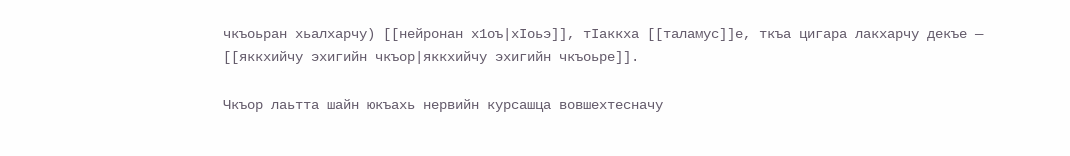чкъоьран хьалхарчу) [[нейронан х1оъ|хӀоьэ]], тӀаккха [[таламус]]е, ткъа цигара лакхарчу декъе — [[яккхийчу эхигийн чкъор|яккхийчу эхигийн чкъоьре]].

Чкъор лаьтта шайн юкъахь нервийн курсашца вовшехтесначу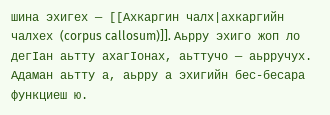шина эхигех — [[Ахкаргин чалх|ахкаргийн чалхех (corpus callosum)]]. Аьрру эхиго жоп ло дегӀан аьтту ахагӀонах, аьттучо — аьрручух. Адаман аьтту а, аьрру а эхигийн бес-бесара функциеш ю.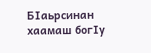БӀаьрсинан хаамаш богӀу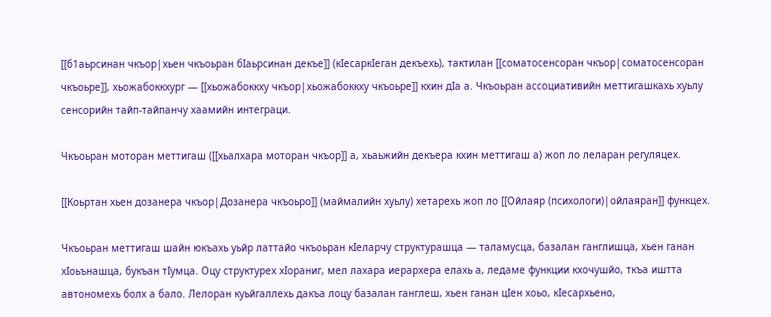[[б1аьрсинан чкъор|хьен чкъоьран бӀаьрсинан декъе]] (кӀесаркӀеган декъехь), тактилан [[соматосенсоран чкъор|соматосенсоран чкъоьре]], хьожабоккхург — [[хьожабоккху чкъор|хьожабоккху чкъоьре]] кхин дӀа а. Чкъоьран ассоциативийн меттигашкахь хуьлу сенсорийн тайп-тайпанчу хаамийн интеграци.

Чкъоьран моторан меттигаш ([[хьалхара моторан чкъор]] а, хьаьжийн декъера кхин меттигаш а) жоп ло леларан регуляцех.

[[Коьртан хьен дозанера чкъор|Дозанера чкъоьро]] (маймалийн хуьлу) хетарехь жоп ло [[Ойлаяр (психологи)|ойлаяран]] функцех.

Чкъоьран меттигаш шайн юкъахь уьйр латтайо чкъоьран кӀеларчу структурашца — таламусца, базалан ганглишца, хьен ганан хӀоьънашца, букъан тӀумца. Оцу структурех хӀораниг, мел лахара иерархера елахь а, ледаме функции кхочушйо, ткъа иштта автономехь болх а бало. Лелоран куьйгаллехь дакъа лоцу базалан ганглеш, хьен ганан цӀен хоьо, кӀесархьено,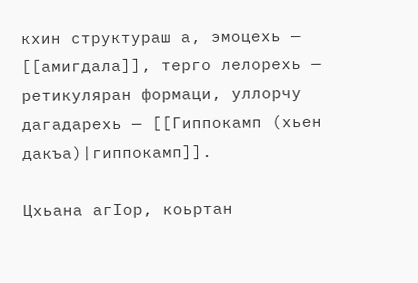кхин структураш а, эмоцехь — [[амигдала]], терго лелорехь — ретикуляран формаци, уллорчу дагадарехь — [[Гиппокамп (хьен дакъа)|гиппокамп]].

Цхьана агӀор, коьртан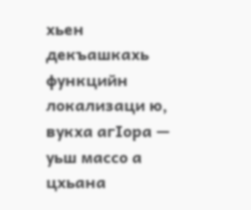хьен декъашкахь функцийн локализаци ю, вукха агӀора — уьш массо а цхьана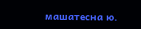машатесна ю.